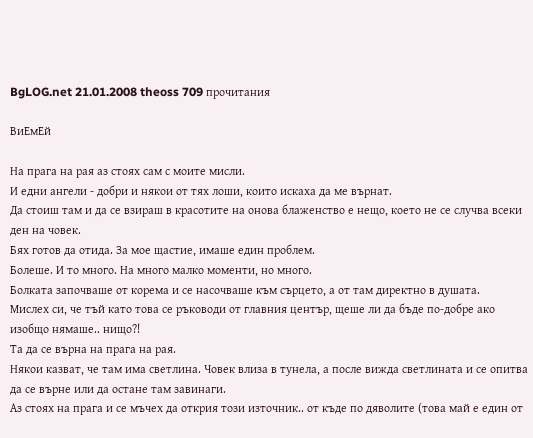BgLOG.net 21.01.2008 theoss 709 прочитания

ВиЕмЕй

На прага на рая аз стоях сам с моите мисли.
И едни ангели - добри и някои от тях лоши, които искаха да ме върнат.
Да стоиш там и да се взираш в красотите на онова блаженство е нещо, което не се случва всеки ден на човек.
Бях готов да отида. За мое щастие, имаше един проблем.
Болеше. И то много. На много малко моменти, но много.
Болката започваше от корема и се насочваше към сърцето, а от там директно в душата.
Мислех си, че тъй като това се ръководи от главния център, щеше ли да бъде по-добре ако изобщо нямаше.. нищо?!
Та да се върна на прага на рая.
Някои казват, че там има светлина. Човек влиза в тунела, а после вижда светлината и се опитва да се върне или да остане там завинаги.
Аз стоях на прага и се мъчех да открия този източник.. от къде по дяволите (това май е един от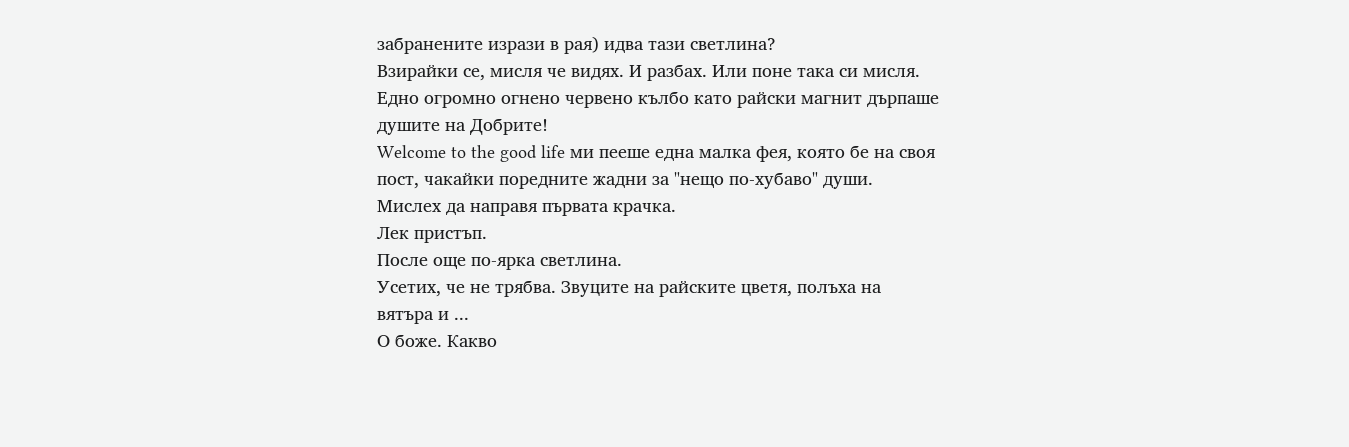забранените изрази в рая) идва тази светлина?
Взирайки се, мисля че видях. И разбах. Или поне така си мисля.
Едно огромно огнено червено кълбо като райски магнит дърпаше душите на Добрите!
Welcome to the good life ми пееше една малка фея, която бе на своя пост, чакайки поредните жадни за "нещо по-хубаво" души.
Мислех да направя първата крачка.
Лек пристъп.
После още по-ярка светлина.
Усетих, че не трябва. Звуците на райските цветя, полъха на вятъра и ...
О боже. Какво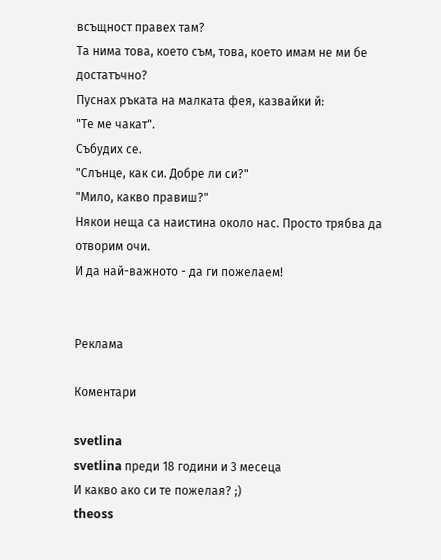всъщност правех там?
Та нима това, което съм, това, което имам не ми бе достатъчно?
Пуснах ръката на малката фея, казвайки й:
"Те ме чакат".
Събудих се.
"Слънце, как си. Добре ли си?"
"Мило, какво правиш?"
Някои неща са наистина около нас. Просто трябва да отворим очи.
И да най-важното - да ги пожелаем!


Реклама

Коментари

svetlina
svetlina преди 18 години и 3 месеца
И какво ако си те пожелая? ;)
theoss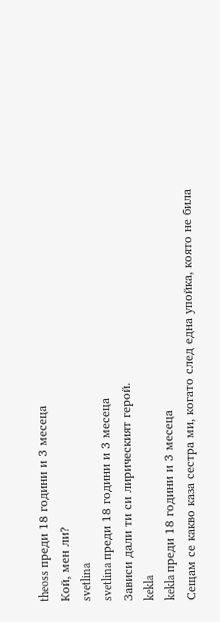theoss преди 18 години и 3 месеца
Кой, мен ли?
svetlina
svetlina преди 18 години и 3 месеца
Зависи дали ти си лирическият герой.
kekla
kekla преди 18 години и 3 месеца
Сещам се какво каза сестра ми, когато след една упойка, която не била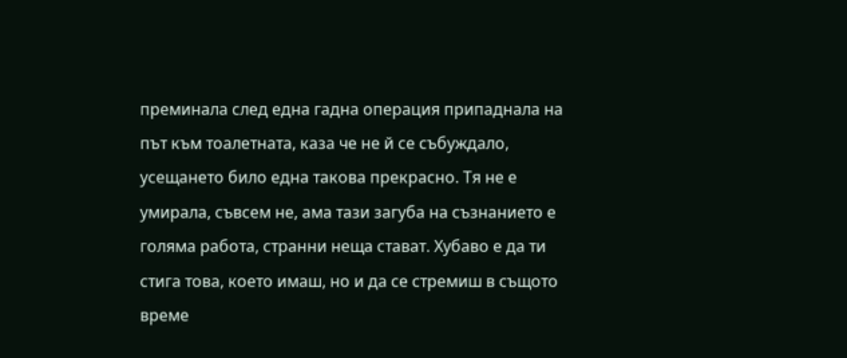преминала след една гадна операция припаднала на път към тоалетната, каза че не й се събуждало, усещането било една такова прекрасно. Тя не е умирала, съвсем не, ама тази загуба на съзнанието е голяма работа, странни неща стават. Хубаво е да ти стига това, което имаш, но и да се стремиш в същото време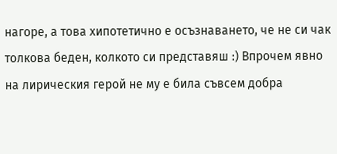нагоре, а това хипотетично е осъзнаването, че не си чак толкова беден, колкото си представяш :) Впрочем явно на лирическия герой не му е била съвсем добра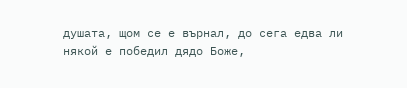душата, щом се е върнал, до сега едва ли някой е победил дядо Боже,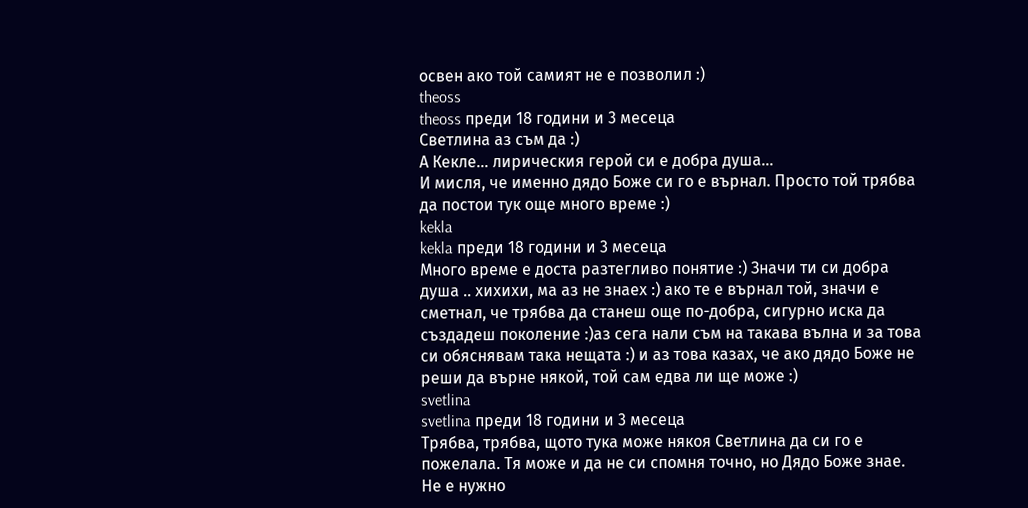освен ако той самият не е позволил :)
theoss
theoss преди 18 години и 3 месеца
Светлина аз съм да :)
А Кекле... лирическия герой си е добра душа...
И мисля, че именно дядо Боже си го е върнал. Просто той трябва да постои тук още много време :)
kekla
kekla преди 18 години и 3 месеца
Много време е доста разтегливо понятие :) Значи ти си добра душа .. хихихи, ма аз не знаех :) ако те е върнал той, значи е сметнал, че трябва да станеш още по-добра, сигурно иска да създадеш поколение :)аз сега нали съм на такава вълна и за това си обяснявам така нещата :) и аз това казах, че ако дядо Боже не реши да върне някой, той сам едва ли ще може :)
svetlina
svetlina преди 18 години и 3 месеца
Трябва, трябва, щото тука може някоя Светлина да си го е пожелала. Тя може и да не си спомня точно, но Дядо Боже знае. Не е нужно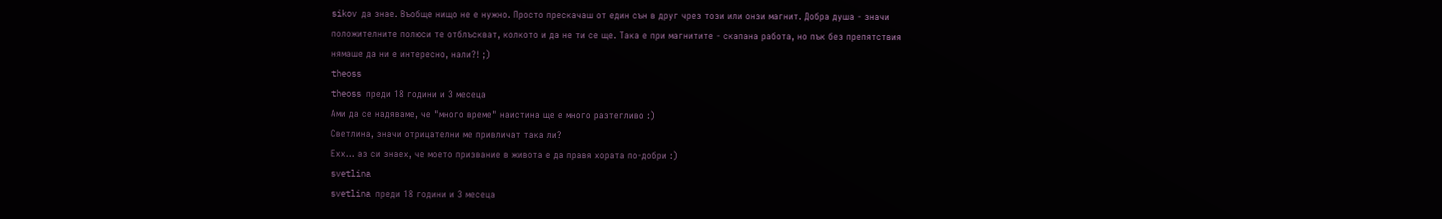sikov да знае. Въобще нищо не е нужно. Просто прескачаш от един сън в друг чрез този или онзи магнит. Добра душа - значи положителните полюси те отблъскват, колкото и да не ти се ще. Така е при магнитите - скапана работа, но пък без препятствия нямаше да ни е интересно, нали?! ;)
theoss
theoss преди 18 години и 3 месеца
Ами да се надяваме, че "много време" наистина ще е много разтегливо :)
Светлина, значи отрицателни ме привличат така ли?
Ехх... аз си знаех, че моето призвание в живота е да правя хората по-добри :)
svetlina
svetlina преди 18 години и 3 месеца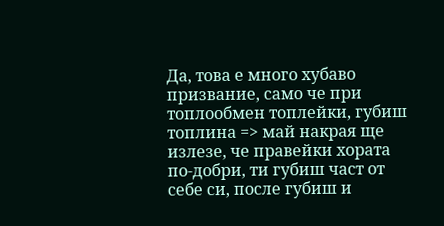Да, това е много хубаво призвание, само че при топлообмен топлейки, губиш топлина => май накрая ще излезе, че правейки хората по-добри, ти губиш част от себе си, после губиш и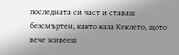последната си част и ставаш безсмъртен, както каза Кеклето, щото вече живееш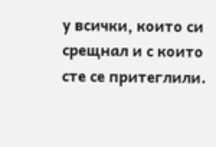у всички, които си срещнал и с които сте се притеглили.